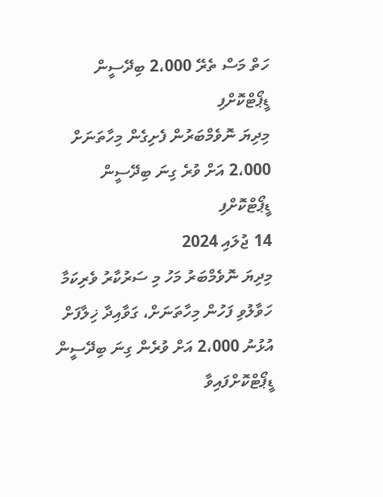ހަތް މަސް ތެރޭ 2،000 ބިދޭސީން ޑީޕޯޓްކޮށްފި
މިދިޔަ ނޮވެމްބަރުން ފެށިގެން މިހާތަނަށް 2،000 އަށް ވުރެ ގިނަ ބިދޭސީން ޑީޕޯޓްކޮށްފި
14 ޖުލައި 2024
މިދިޔަ ނޮވެމްބަރު މަހު މި ސަރުކާރު ވެރިކަމާ ހަވާލުވި ފަހުން މިހާތަނަށް، ގަވާއިދާ ޚިލާފަށް އުޅުނު 2،000 އަށް ވުރެން ގިނަ ބިދޭސީން ޑީޕޯޓްކޮށްފައިވާ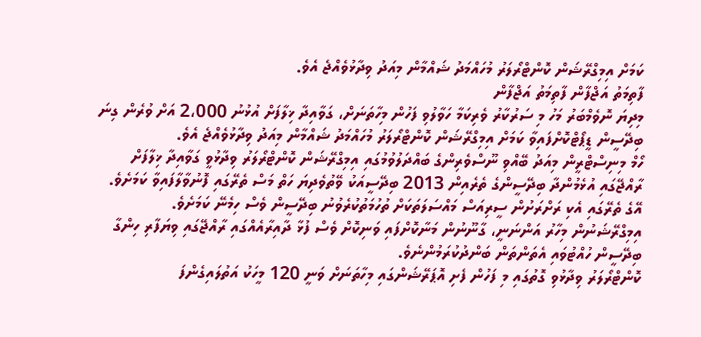ކަމަށް އިމިގްރޭޝަން ކޮންޓްރޯލަރު މުހައްމަދު ޝައްމާން މިއަދު ވިދާޅުވެއްޖެ އެވެ.
ފާތިމަތު އަޖްފާން ފާތިމަތު އަޖްފާން
މިދިޔަ ނޮވެމްބަރު މަހު މި ސަރުކާރު ވެރިކަމާ ހަވާލުވި ފަހުން މިހާތަނަށް، ގަވާއިދާ ޚިލާފަށް އުޅުނު 2،000 އަށް ވުރެން ގިނަ ބިދޭސީން ޑީޕޯޓްކޮށްފައިވާ ކަމަށް އިމިގްރޭޝަން ކޮންޓްރޯލަރު މުހައްމަދު ޝައްމާން މިއަދު ވިދާޅުވެއްޖެ އެވެ.
ހޯމް މިނިސްޓްރީން މިއަދު ބޭއްވި ނޫސްވެރިންގެ ބައްދަލުވުމުގައި އިމިގްރޭޝަން ކޮންޓްރޯލަރު ވިދާޅުވީ ގަވާއިދާ ޚިލާފަށް ރާއްޖޭގައި އުޅެމުންދާ ބިދޭސީންގެ ތެރެއިން 2013 ބިދޭސީއަކު ވޭތުވެދިޔަ ހަތް މަސް ތެރޭގައި ފޮނުވާލާފައިވާ ކަމަށެވެ. އޭގެ ތެރޭގައި އެކި ރަށްރަށުން ސީރިއަސް މައްސަލަތަކަށް ތުހުމަތުކުރެވުނު ބިދޭސީން ވެސް ހިމެނޭ ކަމަށެވެ.
އިމިގްރޭޝަނުން މިހާރު އަންނަނީ، ގާނޫނުން މަނާކޮށްފައި ވަނިކޮށް ވެސް ފުޅާ ދާއިރާއެއްގައި ރާއްޖޭގައި ވިޔަފާރި ހިންގާ ބިދޭސީން ހުއްޓުވައި އެތަންތަން ބަންދުކުރަމުންނެވެ.
ކޮންޓްރޯލަރު ވިދާޅުވި ގޮތުގައި މި ފަހުން ފެށި އޮޕަރޭޝަންގައި މިހާތަނަށް ވަނީ 120 މީހަކު އަތުލައިގެންފަ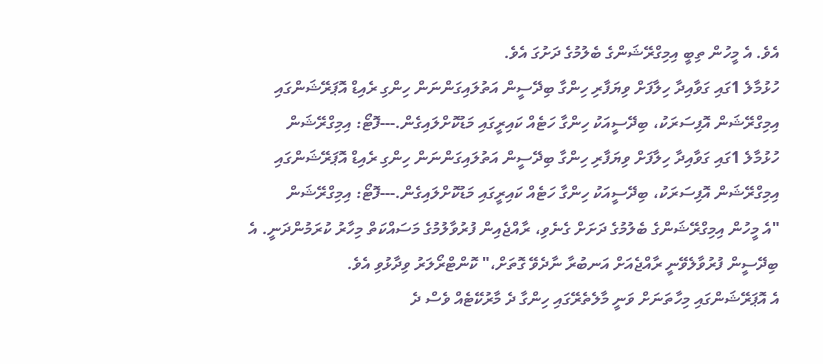އެވެ. އެ މީހުން ތިބީ އިމިގްރޭޝަންގެ ބެލުމުގެ ދަށުގަ އެވެ.
ހުޅުމާލެ 1ގައި ގަވާއިދާ ހިލާފަށް ވިޔަފާރި ހިންގާ ބިދޭސީން އަތުލައިގަންނަން ހިންގި ރެއިޑް އޮޕަރޭޝަންގައި އިމިގްރޭޝަން އޮފިސަރަކު، ބިދޭސީއަކު ހިންގާ ހަޓެއް ކައިރީގައި މަޑުކޮށްލައިގެން.---ފޮޓޯ: އިމިގްރޭޝަން
ހުޅުމާލެ 1ގައި ގަވާއިދާ ހިލާފަށް ވިޔަފާރި ހިންގާ ބިދޭސީން އަތުލައިގަންނަން ހިންގި ރެއިޑް އޮޕަރޭޝަންގައި އިމިގްރޭޝަން އޮފިސަރަކު، ބިދޭސީއަކު ހިންގާ ހަޓެއް ކައިރީގައި މަޑުކޮށްލައިގެން.---ފޮޓޯ: އިމިގްރޭޝަން
"އެ މީހުން އިމިގްރޭޝަންގެ ބެލުމުގެ ދަށަށް ގެނެވި، ރާއްޖެއިން ފުރުވާލުމުގެ މަސައްކަތް މިހާރު ކުރަމުންދަނީ. އެ ބިދޭސީން ފުރުވާލެވޭނީ ރާއްޖެއަށް އަނބުރާ ނާދެވޭ ގޮތަށް،" ކޮންޓްރޯލަރު ވިދާޅުވި އެވެ.
އެ އޮޕަރޭޝަންގައި މިހާތަނަށް ވަނީ މާލެތެރޭގައި ހިންގާ ދެ މާރުކޭޓެއް ވެސް ދެ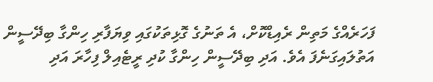ފަހަރެއްގެ މަތިން ރެއިޑްކޮށް، އެ ތަނުގެ ގޮޅިތަކުގައި ވިޔަފާރި ހިންގާ ބިދޭސީން އަތުލައިގަނެފަ އެވެ. އަދި ބިދޭސީން ހިންގާ ކުދި ރީޓެއިލް ފިހާރަ އަދި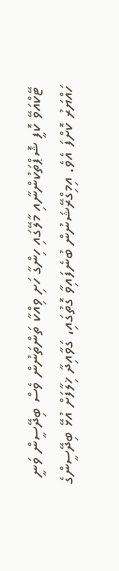ޓޭކްއަވޭ ކޮފީ ޝޮޕްތަކުންނާއި މާލޭގައި ހިންގާ ހަށި ވިއްކާ ތަންތަނުން ވެސް ބިދޭސީން ވަނީ ހައްޔަރު ކޮށްފަ އެވެ. އިމިގްރޭޝަނުން ބުނެފައިވާ ގޮތުގައި، ގަވާއިދާ ޚިލާފަށް އުޅޭ ބިދޭސީންގެ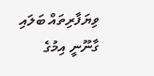ވިޔަފާރިތައް ބަލައި ގާނޫނީ އިމުގެ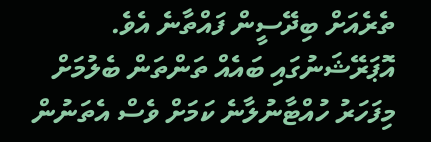ތެރެއަށް ބިދޭސީން ފައްތާނެ އެވެ. އޮޕަރޭޝަނުގައި ބައެއް ތަންތަން ބެލުމަށް މިފަހަރު ހުއްޓާނުލާނެ ކަމަށް ވެސް އެތަނުން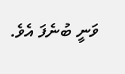ވަނީ ބުނެފަ އެވެ.